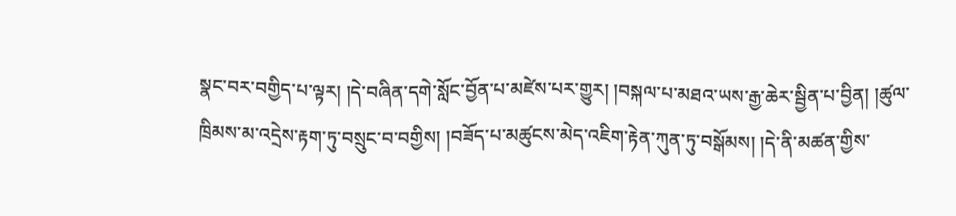སྣང་བར་བགྱིད་པ་ལྟར། །དེ་བཞིན་དགེ་སློང་བྱོན་པ་མཛེས་པར་གྱུར། །བསྐལ་པ་མཐའ་ཡས་རྒྱ་ཆེར་སྦྱིན་པ་བྱིན། །ཚུལ་ཁྲིམས་མ་འདྲེས་རྟག་ཏུ་བསྲུང་བ་བགྱིས། །བཟོད་པ་མཚུངས་མེད་འཇིག་རྟེན་ཀུན་ཏུ་བསྒོམས། །དེ་ནི་མཚན་གྱིས་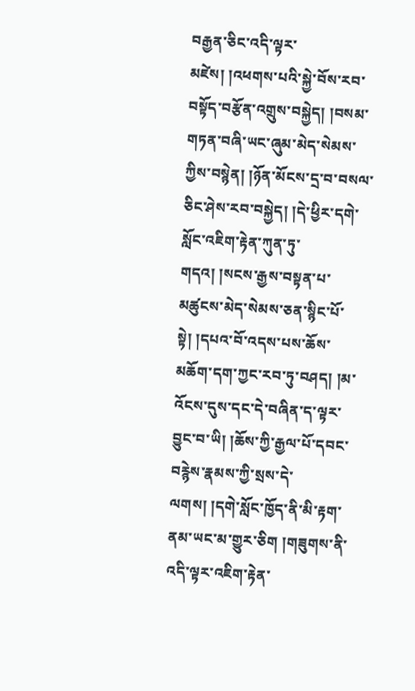བརྒྱན་ཅིང་འདི་ལྟར་མཛེས། །འཕགས་པའི་སྐྱེ་བོས་རབ་བསྟོད་བརྩོན་འགྲུས་བསྐྱེད། །བསམ་གཏན་བཞི་ཡང་ཞུམ་མེད་སེམས་ཀྱིས་བསྙེན། །ཉོན་མོངས་དྲ་བ་བསལ་ཅིང་ཤེས་རབ་བསྐྱེད། །དེ་ཕྱིར་དགེ་སློང་འཇིག་རྟེན་ཀུན་ཏུ་གདའ། །སངས་རྒྱས་བསྟན་པ་མཚུངས་མེད་སེམས་ཅན་སྙིང་པོ་སྟེ། །དཔའ་བོ་འདས་པས་ཆོས་མཆོག་དག་ཀྱང་རབ་ཏུ་བཤད། །མ་འོངས་དུས་དང་དེ་བཞིན་ད་ལྟར་བྱུང་བ་ཡི། །ཆོས་ཀྱི་རྒྱལ་པོ་དབང་བརྙེས་རྣམས་ཀྱི་སྲས་དེ་ལགས། །དགེ་སློང་ཁྱོད་ནི་མི་རྟག་ནམ་ཡང་མ་གྱུར་ཅིག །གཟུགས་ནི་འདི་ལྟར་འཇིག་རྟེན་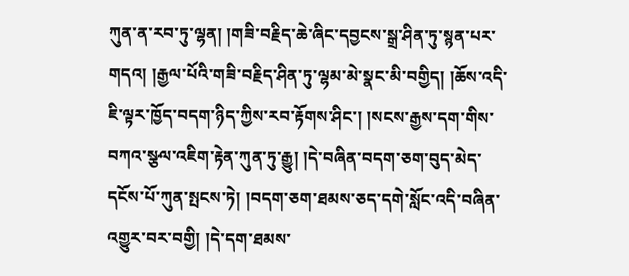ཀུན་ན་རབ་ཏུ་ལྷན། །གཟི་བརྗིད་ཆེ་ཞིང་དབྱངས་སྒྲ་ཤིན་ཏུ་སྙན་པར་གདའ། །རྒྱལ་པོའི་གཟི་བརྗིད་ཤིན་ཏུ་ལྷམ་མེ་སྣང་མི་བགྱིད། །ཆོས་འདི་ཇི་ལྟར་ཁྱོད་བདག་ཉིད་ཀྱིས་རབ་རྟོགས་ཤིང་། །སངས་རྒྱས་དག་གིས་བཀའ་སྩལ་འཇིག་རྟེན་ཀུན་ཏུ་རྒྱུ། །དེ་བཞིན་བདག་ཅག་བུད་མེད་དངོས་པོ་ཀུན་སྤངས་ཏེ། །བདག་ཅག་ཐམས་ཅད་དགེ་སློང་འདི་བཞིན་འགྱུར་བར་བགྱི། །དེ་དག་ཐམས་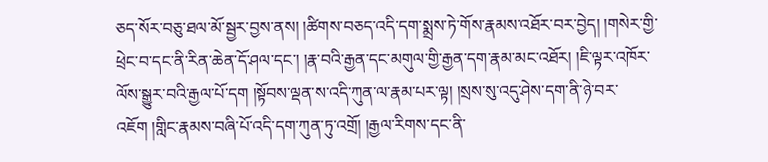ཅད་སོར་བཅུ་ཐལ་མོ་སྦྱར་བྱས་ནས། །ཚིགས་བཅད་འདི་དག་སྨྲས་ཏེ་གོས་རྣམས་འཐོར་བར་བྱེད། །གསེར་གྱི་ཕྲེང་བ་དང་ནི་རིན་ཆེན་དོ་ཤལ་དང་། །རྣ་བའི་རྒྱན་དང་མགུལ་གྱི་རྒྱན་དག་རྣམ་མང་འཐོར། །ཇི་ལྟར་འཁོར་ལོས་སྒྱུར་བའི་རྒྱལ་པོ་དག །སྟོབས་ལྡན་ས་འདི་ཀུན་ལ་རྣམ་པར་ལྟ། །སྲས་སུ་འདུ་ཤེས་དག་ནི་ཉེ་བར་འཇོག །གླིང་རྣམས་བཞི་པོ་འདི་དག་ཀུན་ཏུ་འགྲོ། །རྒྱལ་རིགས་དང་ནི་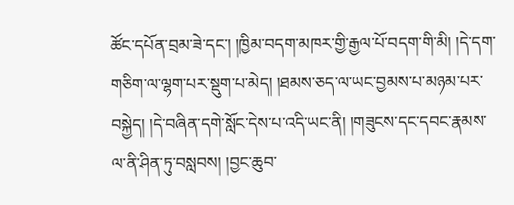ཚོང་དཔོན་བྲམ་ཟེ་དང་། །ཁྱིམ་བདག་མཁར་གྱི་རྒྱལ་པོ་བདག་གི་མི། །དེ་དག་གཅིག་ལ་ལྷག་པར་སྡུག་པ་མེད། །ཐམས་ཅད་ལ་ཡང་བྱམས་པ་མཉམ་པར་བསྐྱེད། །དེ་བཞིན་དགེ་སློང་དེས་པ་འདི་ཡང་ནི། །གཟུངས་དང་དབང་རྣམས་ལ་ནི་ཤིན་ཏུ་བསླབས། །བྱང་ཆུབ་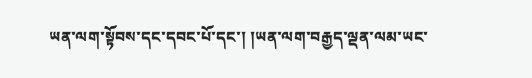ཡན་ལག་སྟོབས་དང་དབང་པོ་དང་། །ཡན་ལག་བརྒྱད་ལྡན་ལམ་ཡང་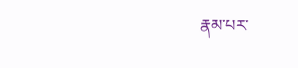རྣམ་པར་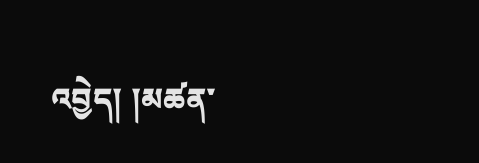འབྱེད། །མཚན་